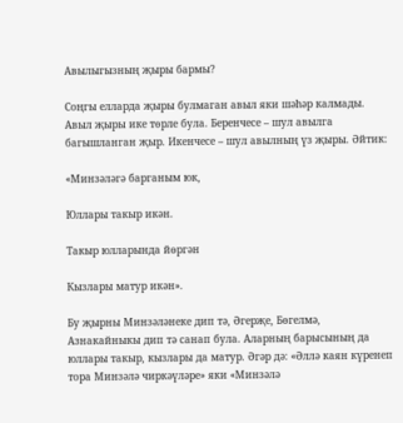Авылыгызның җыры бармы?

Соңгы елларда җыры булмаган авыл яки шәһәр калмады. Авыл җыры ике төрле була. Беренчесе – шул авылга багышланган җыр. Икенчесе – шул авылның үз җыры. Әйтик:

«Минзәләгә барганым юк,

Юллары такыр икән.

Такыр юлларында йөргән

Кызлары матур икән».

Бу җырны Минзәләнеке дип тә, Әгерҗе, Бөгелмә, Азнакайныкы дип тә санап була. Аларның барысының да юллары такыр, кызлары да матур. Әгәр дә: «Әллә каян күренеп тора Минзәлә чиркәүләре» яки «Минзәлә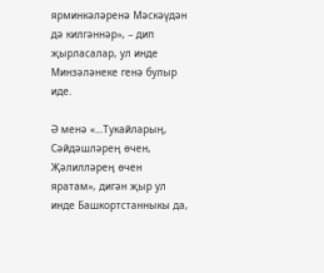ярминкәләренә Мәскәүдән дә килгәннәр», – дип җырласалар, ул инде Минзәләнеке генә булыр иде.

Ә менә «…Тукайларың, Сәйдәшләрең өчен, Җәлилләрең өчен яратам», дигән җыр ул инде Башкортстанныкы да,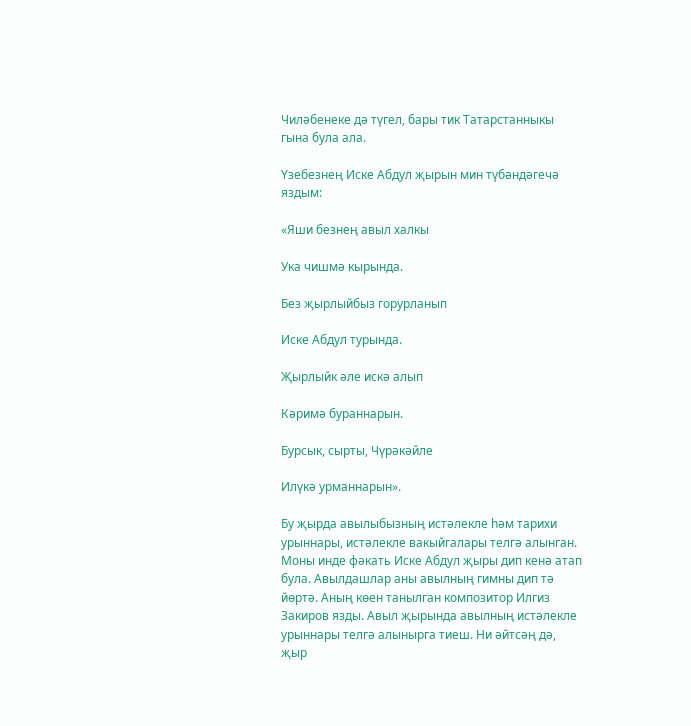Чиләбенеке дә түгел, бары тик Татарстанныкы гына була ала.

Үзебезнең Иске Абдул җырын мин түбәндәгечә яздым:

«Яши безнең авыл халкы

Ука чишмә кырында.

Без җырлыйбыз горурланып

Иске Абдул турында.

Җырлыйк әле искә алып

Кәримә бураннарын.

Бурсык, сырты, Чүрәкәйле

Илүкә урманнарын».

Бу җырда авылыбызның истәлекле һәм тарихи урыннары, истәлекле вакыйгалары телгә алынган. Моны инде фәкать Иске Абдул җыры дип кенә атап була. Авылдашлар аны авылның гимны дип тә йөртә. Аның көен танылган композитор Илгиз Закиров язды. Авыл җырында авылның истәлекле урыннары телгә алынырга тиеш. Ни әйтсәң дә, җыр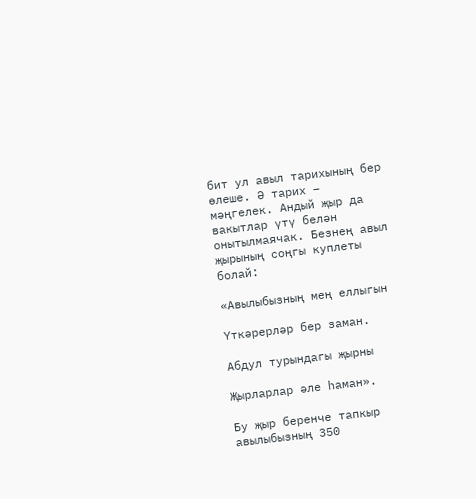бит ул авыл тарихының бер өлеше. Ә тарих – мәңгелек. Андый җыр да вакытлар үтү белән онытылмаячак. Безнең авыл җырының соңгы куплеты болай:

«Авылыбызның мең еллыгын

Үткәрерләр бер заман.

Абдул турындагы җырны

Җырларлар әле һаман».

Бу җыр беренче тапкыр авылыбызның 350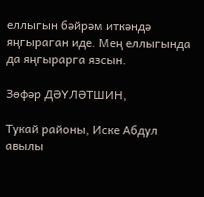еллыгын бәйрәм иткәндә яңгыраган иде. Мең еллыгында да яңгырарга язсын.

Зөфәр ДӘҮЛӘТШИН,

Тукай районы, Иске Абдул авылы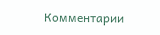Комментарии